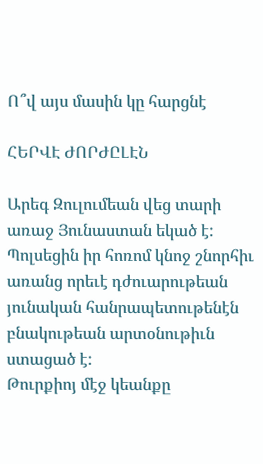Ո՞վ այս մասին կը հարցնէ

ՀԵՐՎԷ ԺՈՐԺԸԼԷՆ

Արեգ Զուլումեան վեց տարի առաջ Յունաստան եկած է: Պոլսեցին իր հոռոմ կնոջ շնորհիւ առանց որեւէ դժուարութեան յունական հանրապետութենէն բնակութեան արտօնութիւն ստացած է:
Թուրքիոյ մէջ կեանքը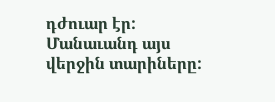դժուար էր: Մանաւանդ այս վերջին տարիները: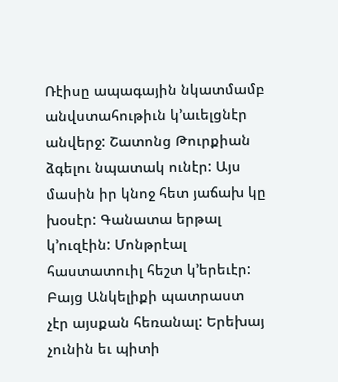Ռէիսը ապագային նկատմամբ անվստահութիւն կ՚աւելցնէր անվերջ: Շատոնց Թուրքիան ձգելու նպատակ ունէր: Այս մասին իր կնոջ հետ յաճախ կը խօսէր: Գանատա երթալ կ՚ուզէին: Մոնթրէալ հաստատուիլ հեշտ կ՚երեւէր: Բայց Անկելիքի պատրաստ չէր այսքան հեռանալ: Երեխայ չունին եւ պիտի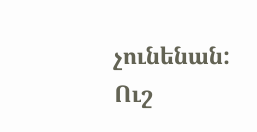չունենան: Ուշ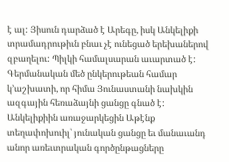է ալ: Յիսուն դարձած է Արեգը, իսկ Անկելիքի տրամադրութիւն բնաւ չէ ունեցած երեխաներով զբաղելու: Պիլկի համալսարան աւարտած է: Գերմանական մեծ ընկերութեան համար կ՚աշխատի, որ հիմա Յունաստանի նախկին ազգային հեռաձայնի ցանցը գնած է: Անկելիքիին առաջարկեցին Աթէնք տեղափոխուիլ՝ յունական ցանցը եւ մանաւանդ անոր առեւտրական գործընթացները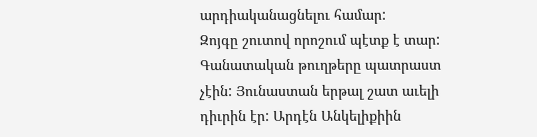արդիականացնելու համար:
Զոյգը շուտով որոշում պէտք է տար: Գանատական թուղթերը պատրաստ չէին: Յունաստան երթալ շատ աւելի դիւրին էր: Արդէն Անկելիքիին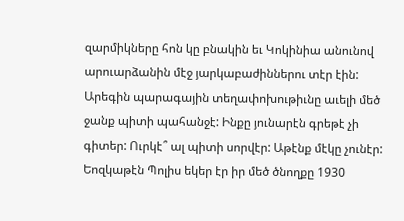զարմիկները հոն կը բնակին եւ Կոկինիա անունով արուարձանին մէջ յարկաբաժիններու տէր էին: Արեգին պարագային տեղափոխութիւնը աւելի մեծ ջանք պիտի պահանջէ: Ինքը յունարէն գրեթէ չի գիտեր: Ուրկէ՞ ալ պիտի սորվէր: Աթէնք մէկը չունէր: Եոզկաթէն Պոլիս եկեր էր իր մեծ ծնողքը 1930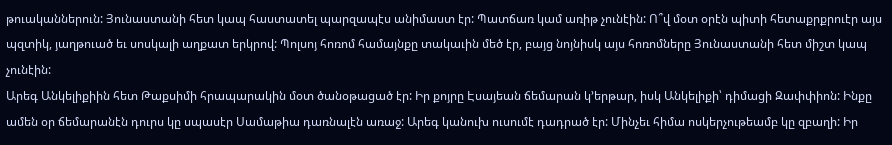թուականներուն: Յունաստանի հետ կապ հաստատել պարզապէս անիմաստ էր: Պատճառ կամ առիթ չունէին: Ո՞վ մօտ օրէն պիտի հետաքրքրուէր այս պզտիկ, յաղթուած եւ սոսկալի աղքատ երկրով: Պոլսոյ հոռոմ համայնքը տակաւին մեծ էր, բայց նոյնիսկ այս հոռոմները Յունաստանի հետ միշտ կապ չունէին:
Արեգ Անկելիքիին հետ Թաքսիմի հրապարակին մօտ ծանօթացած էր: Իր քոյրը Էսայեան ճեմարան կ՚երթար, իսկ Անկելիքի՝ դիմացի Զափփիոն: Ինքը ամեն օր ճեմարանէն դուրս կը սպասէր Սամաթիա դառնալէն առաջ: Արեգ կանուխ ուսումէ դադրած էր: Մինչեւ հիմա ոսկերչութեամբ կը զբաղի: Իր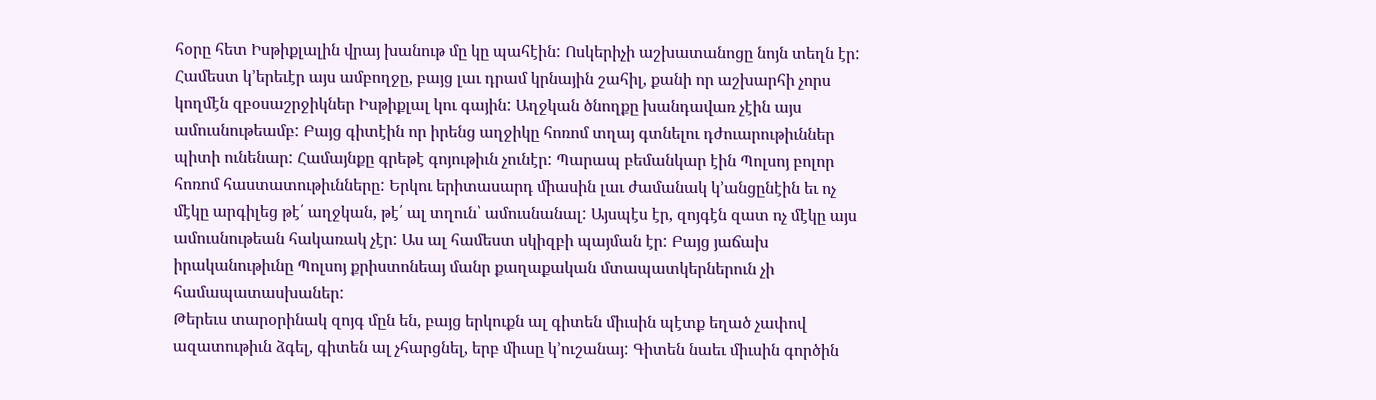հօրը հետ Իսթիքլալին վրայ խանութ մը կը պահէին: Ոսկերիչի աշխատանոցը նոյն տեղն էր: Համեստ կ՚երեւէր այս ամբողջը, բայց լաւ դրամ կրնային շահիլ, քանի որ աշխարհի չորս կողմէն զբօսաշրջիկներ Իսթիքլալ կու գային: Աղջկան ծնողքը խանդավառ չէին այս ամուսնութեամբ: Բայց գիտէին որ իրենց աղջիկը հոռոմ տղայ գտնելու դժուարութիւններ պիտի ունենար: Համայնքը գրեթէ գոյութիւն չունէր: Պարապ բեմանկար էին Պոլսոյ բոլոր հոռոմ հաստատութիւնները: Երկու երիտասարդ միասին լաւ ժամանակ կ՚անցընէին եւ ոչ մէկը արգիլեց թէ՛ աղջկան, թէ՛ ալ տղուն՝ ամուսնանալ: Այսպէս էր, զոյգէն զատ ոչ մէկը այս ամուսնութեան հակառակ չէր: Աս ալ համեստ սկիզբի պայման էր: Բայց յաճախ իրականութիւնը Պոլսոյ քրիստոնեայ մանր քաղաքական մտապատկերներուն չի համապատասխաներ:
Թերեւս տարօրինակ զոյգ մըն են, բայց երկուքն ալ գիտեն միւսին պէտք եղած չափով ազատութիւն ձգել, գիտեն ալ չհարցնել, երբ միւսը կ՚ուշանայ: Գիտեն նաեւ միւսին գործին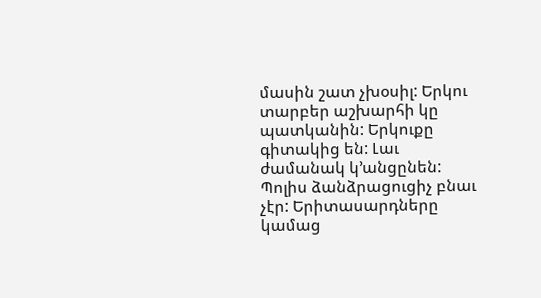մասին շատ չխօսիլ: Երկու տարբեր աշխարհի կը պատկանին: Երկուքը գիտակից են: Լաւ ժամանակ կ՚անցընեն: Պոլիս ձանձրացուցիչ բնաւ չէր: Երիտասարդները կամաց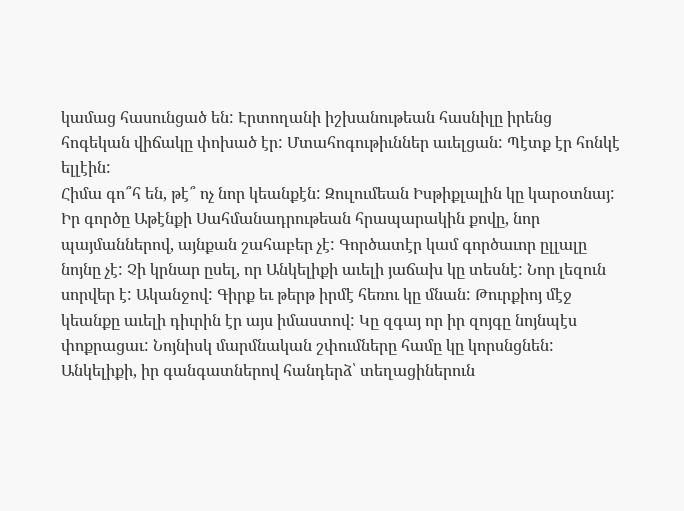կամաց հասունցած են: Էրտողանի իշխանութեան հասնիլը իրենց հոգեկան վիճակը փոխած էր: Մտահոգութիւններ աւելցան: Պէտք էր հոնկէ ելլէին:
Հիմա գո՞հ են, թէ՞ ոչ նոր կեանքէն: Զուլումեան Իսթիքլալին կը կարօտնայ: Իր գործը Աթէնքի Սահմանադրութեան հրապարակին քովը, նոր պայմաններով, այնքան շահաբեր չէ: Գործատէր կամ գործաւոր ըլլալը նոյնը չէ: Չի կրնար ըսել, որ Անկելիքի աւելի յաճախ կը տեսնէ: Նոր լեզուն սորվեր է: Ականջով: Գիրք եւ թերթ իրմէ հեռու կը մնան: Թուրքիոյ մէջ կեանքը աւելի դիւրին էր այս իմաստով: Կը զգայ որ իր զոյգը նոյնպէս փոքրացաւ: Նոյնիսկ մարմնական շփումները համը կը կորսնցնեն: Անկելիքի, իր գանգատներով հանդերձ՝ տեղացիներուն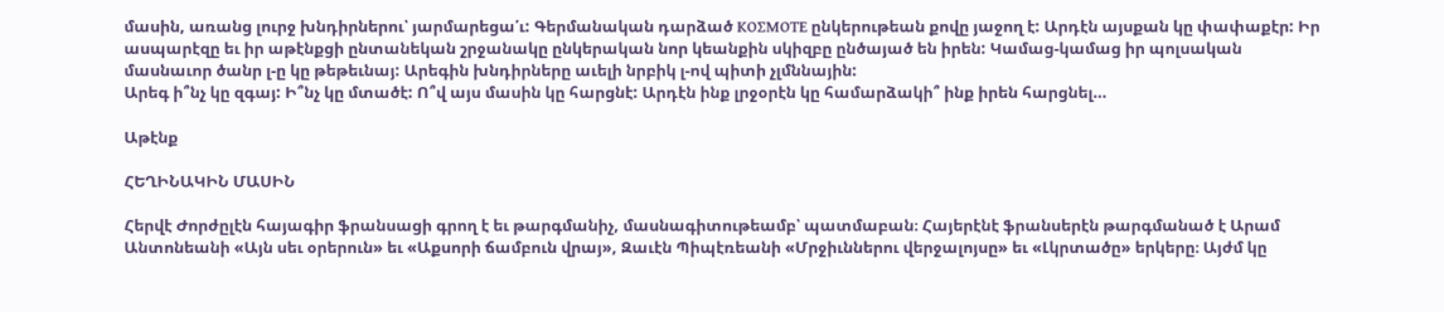մասին, առանց լուրջ խնդիրներու՝ յարմարեցա՛ւ: Գերմանական դարձած ΚΟΣΜΟΤΕ ընկերութեան քովը յաջող է: Արդէն այսքան կը փափաքէր: Իր ասպարէզը եւ իր աթէնքցի ընտանեկան շրջանակը ընկերական նոր կեանքին սկիզբը ընծայած են իրեն: Կամաց-կամաց իր պոլսական մասնաւոր ծանր լ-ը կը թեթեւնայ: Արեգին խնդիրները աւելի նրբիկ լ-ով պիտի չլմննային:
Արեգ ի՞նչ կը զգայ: Ի՞նչ կը մտածէ: Ո՞վ այս մասին կը հարցնէ: Արդէն ինք լրջօրէն կը համարձակի՞ ինք իրեն հարցնել…

Աթէնք

ՀԵՂԻՆԱԿԻՆ ՄԱՍԻՆ

Հերվէ Ժորժըլէն հայագիր ֆրանսացի գրող է եւ թարգմանիչ, մասնագիտութեամբ՝ պատմաբան։ Հայերէնէ ֆրանսերէն թարգմանած է Արամ Անտոնեանի «Այն սեւ օրերուն» եւ «Աքսորի ճամբուն վրայ», Զաւէն Պիպէռեանի «Մրջիւններու վերջալոյսը» եւ «Լկրտածը» երկերը։ Այժմ կը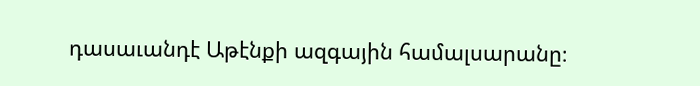դասաւանդէ Աթէնքի ազգային համալսարանը։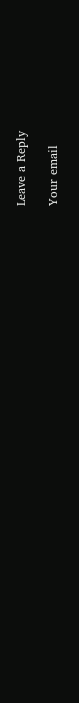Leave a Reply

Your email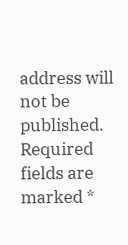address will not be published. Required fields are marked *